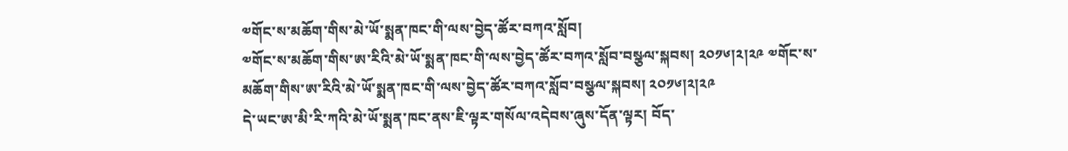༧གོང་ས་མཆོག་གིས་མེ་ཡོ་སྨན་ཁང་གི་ལས་བྱེད་ཚོར་བཀའ་སློབ།
༧གོང་ས་མཆོག་གིས་ཨ་རིའི་མེ་ཡོ་སྨན་ཁང་གི་ལས་བྱེད་ཚོར་བཀའ་སློབ་བསྩལ་སྐབས། ༢༠༡༦།༢།༢༩ ༧གོང་ས་མཆོག་གིས་ཨ་རིའི་མེ་ཡོ་སྨན་ཁང་གི་ལས་བྱེད་ཚོར་བཀའ་སློབ་བསྩལ་སྐབས། ༢༠༡༦།༢།༢༩
དེ་ཡང་ཨ་མི་རི་ཀའི་མེ་ཡོ་སྨན་ཁང་ནས་ཇི་ལྟར་གསོལ་འདེབས་ཞུས་དོན་ལྟར། བོད་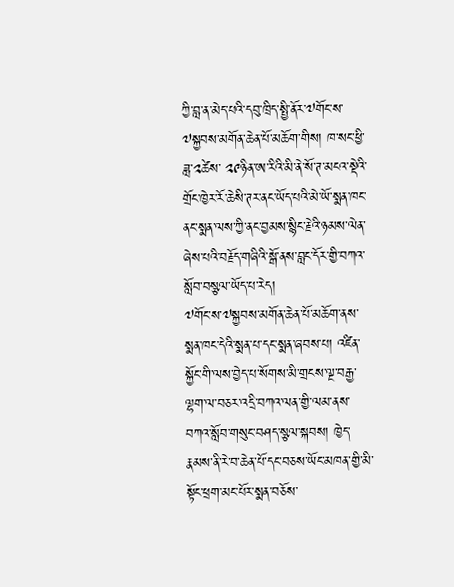ཀྱི་བླ་ན་མེད་པའི་དབུ་ཁྲིད་སྤྱི་ནོར་༧གོང་ས་༧སྐྱབས་མགོན་ཆེན་པོ་མཆོག་གིས། ཁ་སང་ཕྱི་ཟླ་༢ཚེས་ ༢༩ཉིན་ཨ་རིའི་མི་ནེ་སོ་ཊ་མངའ་སྡེའི་གྲོང་ཁྱེར་རོ་ཆེསི་ཊར་ནང་ཡོད་པའི་མེ་ཡོ་སྨན་ཁང་ནང་སྨན་ལས་ཀྱི་ནང་བྱམས་སྙིང་རྗེའི་ཉམས་ལེན་ཞེས་པའི་བརྗོད་གཞིའི་སྒོ་ནས་བླང་དོར་གྱི་བཀའ་སློབ་བསྩལ་ཡོད་པ་རེད།
༧གོང་ས་༧སྐྱབས་མགོན་ཆེན་པོ་མཆོག་ནས་སྨན་ཁང་དེའི་སྨན་པ་དང་སྨན་ཞབས་པ། འཛིན་སྐྱོང་གི་ལས་བྱེད་པ་སོགས་མི་གྲངས་ལྔ་བརྒྱ་ལྷག་ལ་བཅར་འདྲི་བཀའ་ལན་གྱི་ལམ་ནས་བཀའ་སློབ་གསུང་བཤད་སྩལ་སྐབས། ཁྱེད་རྣམས་ནི་རེ་བ་ཆེན་པོ་དང་བཅས་ཡོང་མཁན་གྱི་མི་སྟོང་ཕྲག་མང་པོར་སྨན་བཅོས་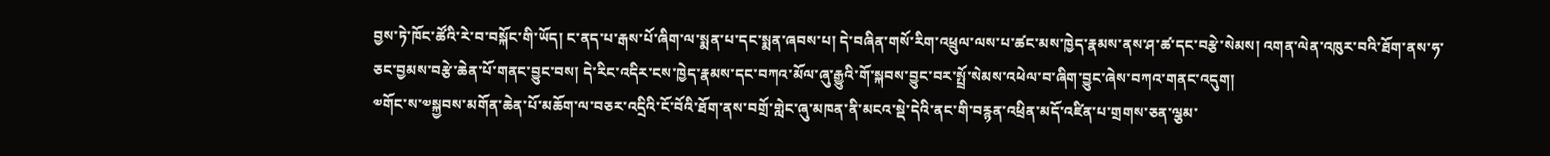བྱས་ཏེ་ཁོང་ཚོའི་རེ་བ་བསྐོང་གི་ཡོད། ང་ནད་པ་རྒས་པོ་ཞིག་ལ་སྨན་པ་དང་སྨན་ཞབས་པ། དེ་བཞིན་གསོ་རིག་འཕྲུལ་ལས་པ་ཚང་མས་ཁྱེད་རྣམས་ནས་ཤ་ཚ་དང་བརྩེ་སེམས། འགན་ལེན་འཁུར་བའི་ཐོག་ནས་ཧ་ཅང་བྱམས་བརྩེ་ཆེན་པོ་གནང་བྱུང་བས། དེ་རིང་འདིར་ངས་ཁྱེད་རྣམས་དང་བཀའ་མོལ་ཞུ་རྒྱུའི་གོ་སྐབས་བྱུང་བར་སྤྲོ་སེམས་འཕེལ་བ་ཞིག་བྱུང་ཞེས་བཀའ་གནང་འདུག།
༧གོང་ས་༧སྐྱབས་མགོན་ཆེན་པོ་མཆོག་ལ་བཅར་འདྲིའི་ངོ་བོའི་ཐོག་ནས་བགྲོ་གླེང་ཞུ་མཁན་ནི་མངའ་སྡེ་དེའི་ནང་གི་བརྙན་འཕྲིན་མདོ་འཛིན་པ་གྲགས་ཅན་ལྕམ་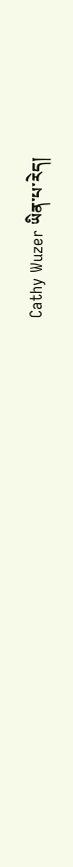Cathy Wuzer ཡིན་པ་རེད།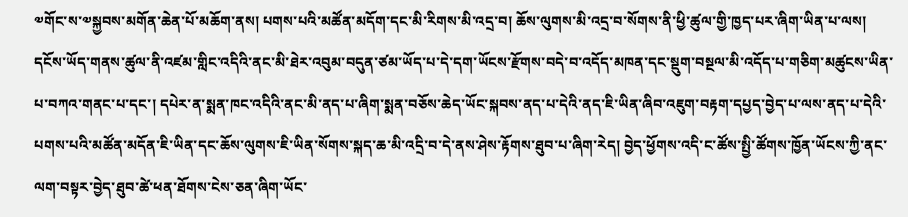༧གོང་ས་༧སྐྱབས་མགོན་ཆེན་པོ་མཆོག་ནས། པགས་པའི་མཚོན་མདོག་དང་མི་རིགས་མི་འདྲ་བ། ཆོས་ལུགས་མི་འདྲ་བ་སོགས་ནི་ཕྱི་ཚུལ་གྱི་ཁྱད་པར་ཞིག་ཡིན་པ་ལས། དངོས་ཡོད་གནས་ཚུལ་ནི་འཛམ་གླིང་འདིའི་ནང་མི་ཐེར་འབུམ་བདུན་ཙམ་ཡོད་པ་དེ་དག་ཡོངས་རྫོགས་བདེ་བ་འདོད་མཁན་དང་སྡུག་བསྔལ་མི་འདོད་པ་གཅིག་མཚུངས་ཡིན་པ་བཀའ་གནང་པ་དང་། དཔེར་ན་སྨན་ཁང་འདིའི་ནང་མི་ནད་པ་ཞིག་སྨན་བཅོས་ཆེད་ཡོང་སྐབས་ནད་པ་དེའི་ནད་ཇི་ཡིན་ཞིབ་འཇུག་བརྟག་དཔྱད་བྱེད་པ་ལས་ནད་པ་དེའི་པགས་པའི་མཚོན་མདོན་ཇི་ཡིན་དང་ཆོས་ལུགས་ཇི་ཡིན་སོགས་སྐད་ཆ་མི་འདྲི་བ་དེ་ནས་ཤེས་རྟོགས་ཐུབ་པ་ཞིག་རེད། བྱེད་ཕྱོགས་འདི་ང་ཚོས་སྤྱི་ཚོགས་ཁྱོན་ཡོངས་ཀྱི་ནང་ལག་བསྟར་བྱེད་ཐུབ་ཚེ་ཕན་ཐོགས་ངེས་ཅན་ཞིག་ཡོང་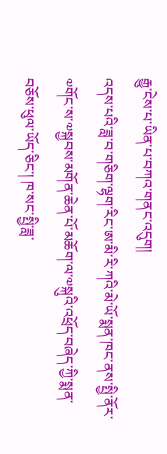རྒྱུ་ངེས་པ་ཡིན་པ་བཀའ་གནང་འདུག།
འདས་པའི་ཟླ་བ་གཅིག་ལྷག་རིང་ཨ་མི་རི་ཀའི་མེ་ཡོ་སྨན་ཁང་ནས་སྤྱི་ནོར་༧གོང་ས་༧སྐྱབས་མགོན་ཆེན་པོ་མཆོག་ལ་༧སྐུའི་འཕྲོད་བཞེད་ཀྱི་སྨན་བཅོས་ཕུལ་ཡོད་ཅིང་། ཁ་སང་སྤྱི་ཟླ་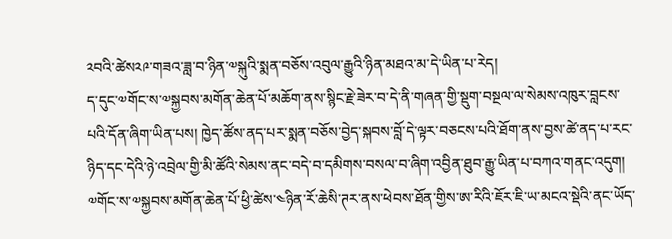༢བའི་ཚེས༢༩་གཟའ་ཟླ་བ་ཉིན་༧སྐུའི་སྨན་བཅོས་འབུལ་རྒྱུའི་ཉིན་མཐའ་མ་དེ་ཡིན་པ་རེད།
ད་དུང་༧གོང་ས་༧སྐྱབས་མགོན་ཆེན་པོ་མཆོག་ནས་སྙིང་རྗེ་ཟེར་བ་དེ་ནི་གཞན་གྱི་སྡུག་བསྔལ་ལ་སེམས་འཁུར་བླངས་པའི་དོན་ཞིག་ཡིན་པས། ཁྱེད་ཚོས་ནད་པར་སྨན་བཅོས་བྱེད་སྐབས་བློ་དེ་ལྟར་བཅངས་པའི་ཐོག་ནས་བྱས་ཚེ་ནད་པ་རང་ཉིད་དང་དེའི་ཉེ་འབྲེལ་གྱི་མི་ཚོའི་སེམས་ནང་བདེ་བ་དམིགས་བསལ་བ་ཞིག་འབྱིན་ཐུབ་རྒྱུ་ཡིན་པ་བཀའ་གནང་འདུག།
༧གོང་ས་༧སྐྱབས་མགོན་ཆེན་པོ་ཕྱི་ཚེས་༤ཉིན་རོ་ཆེསི་ཊར་ནས་ཕེབས་ཐོན་གྱིས་ཨ་རིའི་ཇོར་ཇི་ཡ་མངའ་སྡེའི་ནང་ཡོད་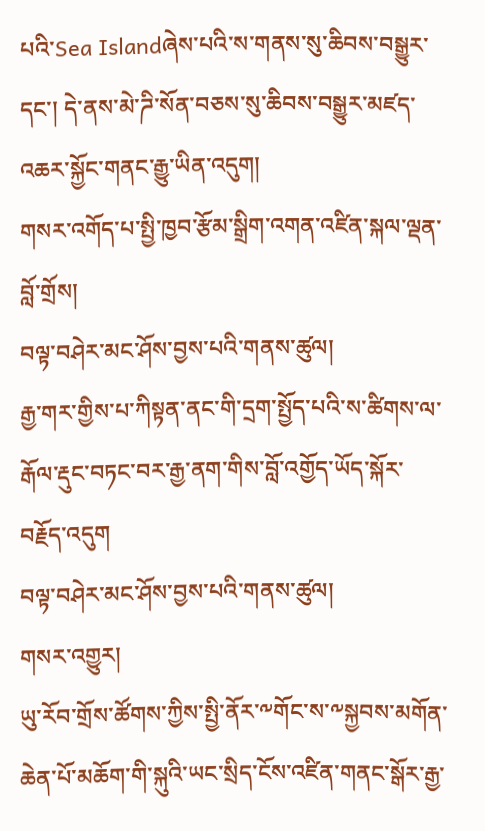པའི་Sea Islandཞེས་པའི་ས་གནས་སུ་ཆིབས་བསྒྱུར་དང་། དེ་ནས་མེ་ཌི་སོན་བཅས་སུ་ཆིབས་བསྒྱུར་མཛད་འཆར་སྐྱོང་གནང་རྒྱུ་ཡིན་འདུག།
གསར་འགོད་པ་སྤྱི་ཁྱབ་རྩོམ་སྒྲིག་འགན་འཛིན་སྐལ་ལྡན་བློ་གྲོས།
བལྟ་བཤེར་མང་ཤོས་བྱས་པའི་གནས་ཚུལ།
རྒྱ་གར་གྱིས་པ་ཀིསྟན་ནང་གི་དྲག་སྤྱོད་པའི་ས་ཚིགས་ལ་རྒོལ་རྡུང་བཏང་བར་རྒྱ་ནག་གིས་བློ་འགྱོད་ཡོད་སྐོར་བརྗོད་འདུག
བལྟ་བཤེར་མང་ཤོས་བྱས་པའི་གནས་ཚུལ།
གསར་འགྱུར།
ཡུ་རོབ་གྲོས་ཚོགས་ཀྱིས་སྤྱི་ནོར་༸གོང་ས་༸སྐྱབས་མགོན་ཆེན་པོ་མཆོག་གི་སྐུའི་ཡང་སྲིད་ངོས་འཛིན་གནང་སྒོར་རྒྱ་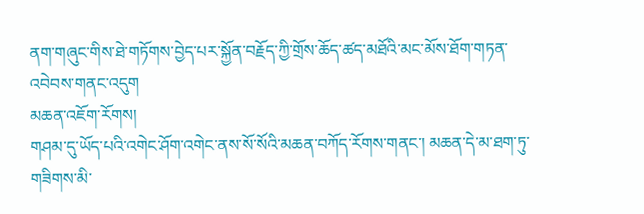ནག་གཞུང་གིས་ཐེ་གཏོགས་བྱེད་པར་སྐྱོན་བརྗོད་ཀྱི་གྲོས་ཆོད་ཚད་མཐོའི་མང་མོས་ཐོག་གཏན་འབེབས་གནང་འདུག
མཆན་འཇོག་རོགས།
གཤམ་དུ་ཡོད་པའི་འགེང་ཤོག་འགེང་ནས་སོ་སོའི་མཆན་བཀོད་རོགས་གནང་། མཆན་དེ་མ་ཐག་ཏུ་གཟིགས་མི་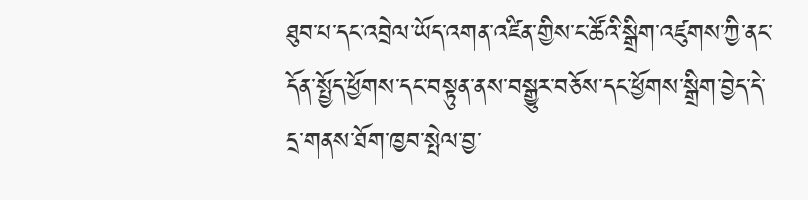ཐུབ་པ་དང་འབྲེལ་ཡོད་འགན་འཛིན་གྱིས་ང་ཚོའི་སྒྲིག་འཛུགས་ཀྱི་ནང་དོན་སྤྱོད་ཕྱོགས་དང་བསྟུན་ནས་བསྒྱུར་བཅོས་དང་ཕྱོགས་སྒྲིག་བྱེད་དེ་དྲ་གནས་ཐོག་ཁྱབ་སྤེལ་བྱ་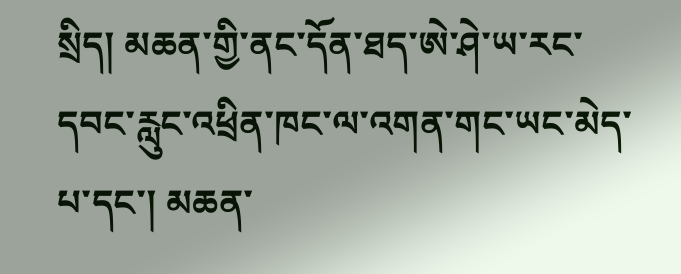སྲིད། མཆན་གྱི་ནང་དོན་ཐད་ཨེ་ཤེ་ཡ་རང་དབང་རླུང་འཕྲིན་ཁང་ལ་འགན་གང་ཡང་མེད་པ་དང་། མཆན་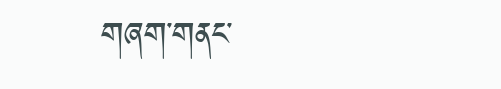གཞག་གནང་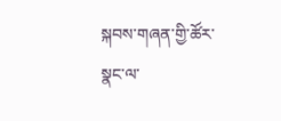སྐབས་གཞན་གྱི་ཚོར་སྣང་ལ་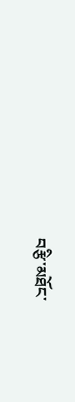བརྩི་མཐོང་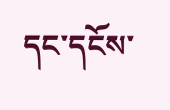དང་དངོས་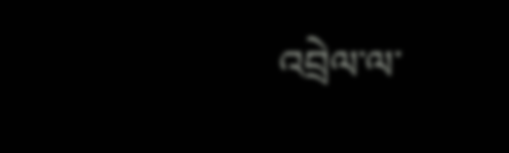འབྲེལ་ལ་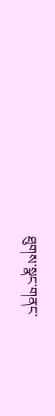ཐུགས་སྣང་གནང་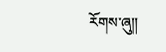རོགས་ཞུ༎